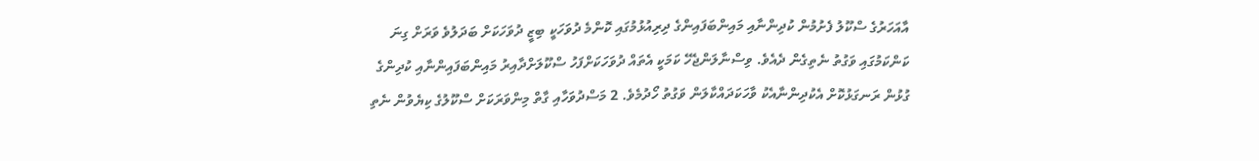އާއަހަރުގެ ސްކޫލު ފެށުމުން ކުދިންނާއި މައިންބަފައިންގެ ދިރިއުޅުމުގައި ކޮންމެ ދުވަހަކީ ބިޒީ ދުވަހަކަށް ބަދަލުވެ ވަރަށް ގިނަ ކަންކަމުގައި ވަގުތު ނެތިގެން ދެއެވެ. ވިސްނާލަންޖެހޭ ކަމަކީ އެތައް ދުވަހަކަށްފަހު ސްކޫލަށްދާއިރު މައިންބަފައިންނާއި ކުދިންގެ ގުޅުން ރަނގަޅުކޮށް އެކުދިންނާއެކު ވާހަކަދައްކާލަން ވަގުތު ހޯދުމެވެ. 2 މަސްދުވަހާއި ގާތް މިންވަރަކަށް ސްކޫލުގެ ކިޔެވުން ނެތި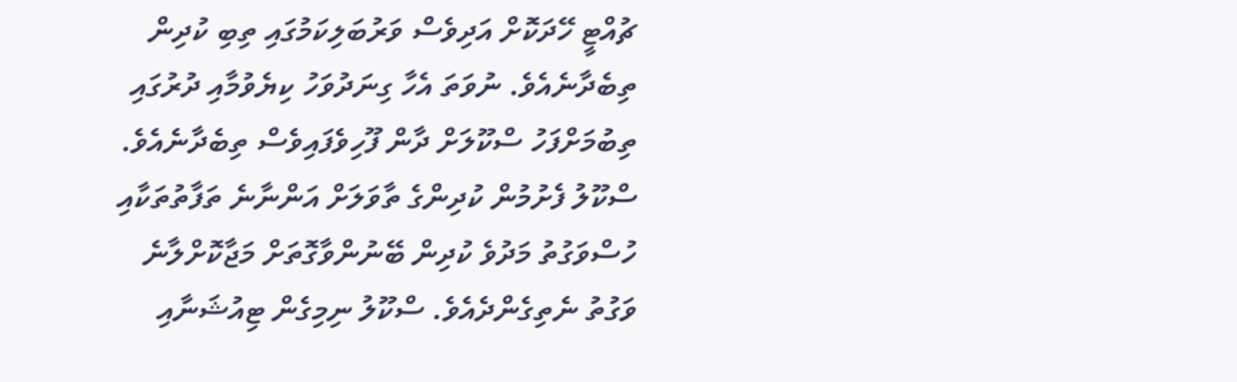ޗުއްޓީ ހޭދަކޮށް އަދިވެސް ވަރުބަލިކަމުގައި ތިބި ކުދިން ތިބެދާނެއެވެ. ނުވަތަ އެހާ ގިނަދުވަހު ކިޔެވުމާއި ދުރުގައި ތިބުމަށްފަހު ސްކޫލަށް ދާން ފޫހިވެފައިވެސް ތިބެދާނެއެވެ. ސްކޫލު ފެށުމުން ކުދިންގެ ތާވަލަށް އަންނާނެ ތަފާތުތަކާއި ހުސްވަގުތު މަދުވެ ކުދިން ބޭނުންވާގޮތަށް މަޖާކޮށްލާނެ ވަގުތު ނެތިގެންދެއެވެ. ސްކޫލު ނިމިގެން ޓިއުޝަނާއި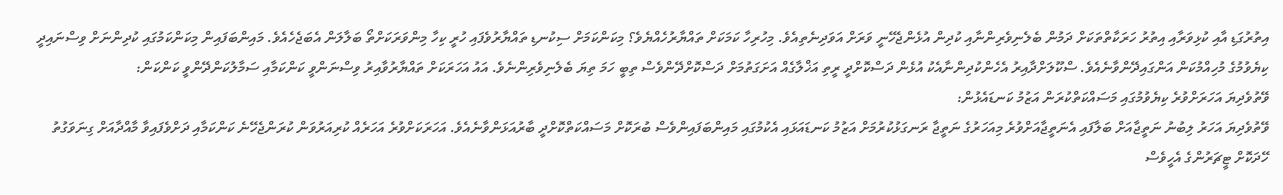އިތުރުގަޑި އާއި ކުޅިވަރާއި އިތުރު ހަރަކާތްތަކަށް ދަމުން ބެލެނިވެރިންނާއި ކުދިން އުޅެންޖެހޭނީ ވަރަށް އަވަދިނެތިއެވެ. މިހުރިހާ ކަމަކަށް ތައްޔާރުހެއްޔެވެ؟ މިކަންކަމަށް ސިކުނޑި ތައްޔާރުވެފައި ހުރީ ކިހާ މިންވަރަކަށްތޯ ބަލާލަން އެބަޖެހެއެވެ. މައިންބަފައިން މިކަންކަމުގައި ކުދިންނަށް ވިސްނައިދީ ކިޔެވުމުގެ މުހިއްމުކަން އަންގައިދޭންވާނެއެވެ. ސްކޫލަށްދާއިރު އެހެންކުދިންނާއެކު އުޅެން ދަސްކޮށްދީ ރީތި އަޚްލާގެއް އަށަގަތުމަށް ދަސްކޮށްދޭންވެސް ތިބީ ހަމަ ތިޔަ ބެލެނިވެރިންނެވެ. އައު އަހަރަކަށް ތައްޔާރުވާއިރު ވިސްނަންވީ ކަންކަމާއި ސަމާލުކަންދޭންވީ ކަންކަން:
ވޭތުވެދިޔަ އަހަރަށްވުރެ ކިޔެވުމުގައި މަސައްކަތްކުރަން އަޒުމު ކަނޑައެޅުން:
ވޭތުވެދިޔަ އަހަރު ލިބުނު ނަތީޖާއަށް ބަލާފައި އެނަތީޖާއަށްވުރެ މިއަހަރުގެ ނަތީޖާ ރަނގަޅުކުރުމަށް އަޒުމު ކަނޑައަޅައި އެކުމުގައި މައިންބަފައިންވެސް ބުރަކޮށް މަސައްކަތްކޮށްދީ ބާރުއަޅަންވާނެއެވެ. އަހަރަކަށްވުރެ އަހަރެއް ކުރިއަރުވަން ކުރަންޖެހޭނެ ކަންކަމާއި ދަށްވެފައިވާ މާއްދާއަށް ގިނަވަގުތު ހޭދަކޮށް ޓީޗަރުންގެ އެހީވެސް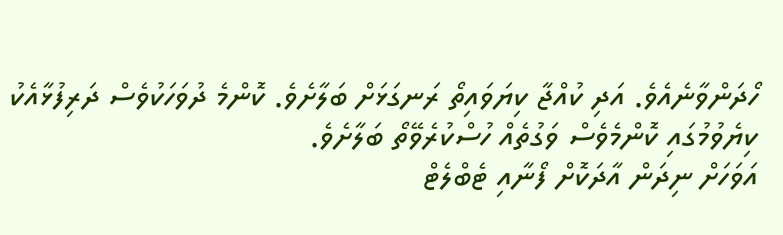ހޯދަންވާނެއެވެ. އަދި ކުއްޖާ ކިޔަވައިތޯ ރަނގަޅަށް ބަލާށެވެ. ކޮންމެ ދުވަހަކުވެސް ދަރިފުޅާއެކު ކިޔެވުމުގައި ކޮންމެވެސް ވަގުތެއް ހުސްކުރެވޭތޯ ބަލާށެވެ.
އަވަހަށް ނިދަން އާދަކޮށް ފޯނާއި ޓެބްލެޓް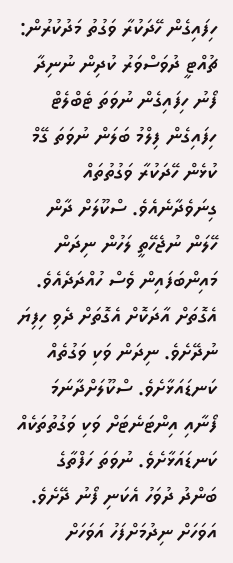ހިފައިގެން ހޭދަކުރާ ވަގުތު މަދުކުރުން:
ޗުއްޓީ ދުވަސްވަރު ކުދިން ނުނިދާ ފޯނު ހިފައިގެން ނުވަތަ ޓެބްލެޓް ހިފައިގެން ފިލްމު ބަލަން ނުވަތަ ގޭމް ކުޅެން ހޭދަކުރާ ވަގުތުތައް ގިނަވެދާނެއެވެ. ސްކޫލަށް ދާން ހޭލަން ނުޖެހޭތީ ލަހުން ނިދަން މައިންބަފައިން ވެސް ހުއްދަދެއެވެ. އެގޮތަށް އާދަކޮށް އެގޮތަށް ދެވި ހިފިޔަ ނުދޭށެވެ. ނިދަން ވަކި ވަގުތެއް ކަނޑައަޅާށެވެ. ސްކޫލަށްދާނަމަ ފޯނާއި އިންޓަނެޓަށް ވަކި ވަގުތުތަކެއް ކަނޑައަޅާށެވެ. ނުވަތަ ހަފްތާގެ ބަންދު ދުވަހު އެކަނި ފޯނު ދޭށެވެ. އަވަހަށް ނިދުމަށްފަހު އަވަހަށް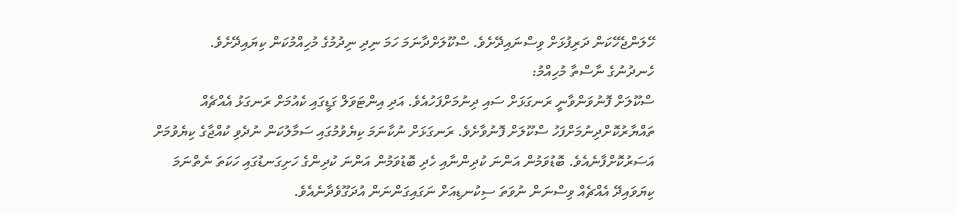ހޭލަންޖެހޭކަން ދަރިފުޅަށް ވިސްނައިދޭށެވެ. ސްކޫލަށްދާނަމަ ހަމަ ނިދި ނިދުމުގެ މުހިއްމުކަން ކިޔައިދޭށެވެ.
ހެނދުނުގެ ނާސްތާ މުހިއްމު:
ސްކޫލަށް ފޮނުވަންވާނީ ރަނގަޅަށް ސައި ދިނުމަށްފަހުއެވެ. އަދި އިންޓަވަލް ގަޑީގައި ކެއުމަށް ރަނގަޅު އެއްޗެއް ތައްޔާރުކޮށްދިނުމަށްފަހު ސްކޫލަށް ފޮނުވާށެވެ. ރަނގަޅަށް ނުކާނަމަ ކިޔެވުމުގައި ސަމާލުކަން ނުދެވި ކުއްޖާގެ ކިޔެވުމަށް އަސަރުކޮށްފާނެއެވެ. ބޮޑުވަމުން އަންނަ ކުދިންނާއި ހެދި ބޮޑުވަމުން އަންނަ ކުދިންގެ ހަށިގަނޑުގައި ހަކަތަ ނެތްނަމަ ކިޔަވައިދޭ އެއްޗެއް ވިސްނަން ނުވަތަ ސިކުނޑިއަށް ނަގައިގަންނަން އުދަގޫވެދާނެއެވެ.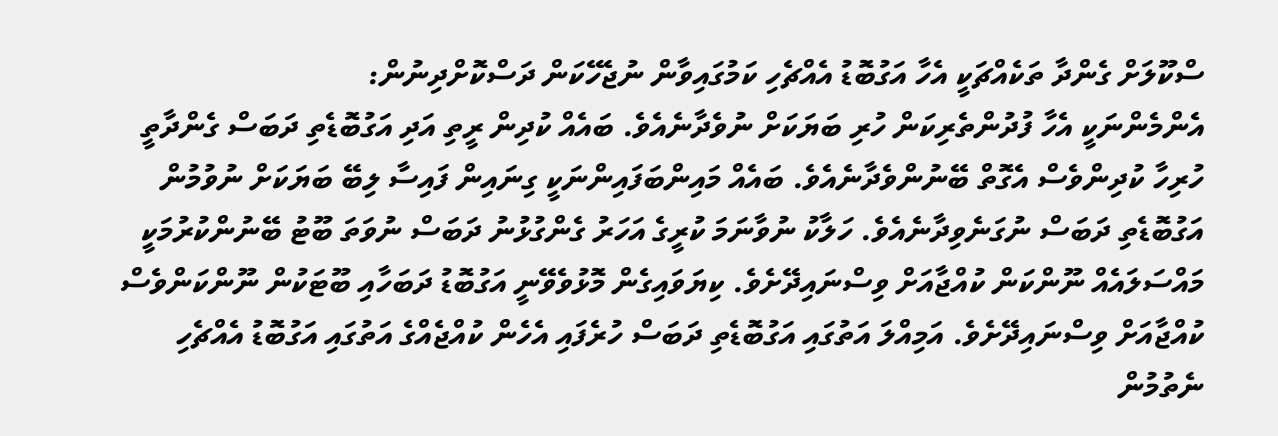ސްކޫލަށް ގެންދާ ތަކެއްޗަކީ އެހާ އަގުބޮޑު އެއްޗެހި ކަމުގައިވާން ނުޖެހޭކަން ދަސްކޮށްދިނުން:
އެންމެންނަކީ އެހާ ފުދުންތެރިކަން ހުރި ބަޔަކަށް ނުވެދާނެއެވެ. ބައެއް ކުދިން ރީތި އަދި އަގުބޮޑެތި ދަބަސް ގެންދާތީ ހުރިހާ ކުދިންވެސް އެގޮތް ބޭނުންވެދާނެއެވެ. ބައެއް މައިންބަފައިންނަކީ ގިނައިން ފައިސާ ލިބޭ ބަޔަކަށް ނުވުމުން އަގުބޮޑެތި ދަބަސް ނުގަނެވިދާނެއެވެ. ހަލާކު ނުވާނަމަ ކުރީގެ އަހަރު ގެންގުޅުނު ދަބަސް ނުވަތަ ބޫޓު ބޭނުންކުރުމަކީ މައްސަލައެއް ނޫންކަން ކުއްޖާއަށް ވިސްނައިދޭށެވެ. ކިޔަވައިގެން މޮޅުވެވޭނީ އަގުބޮޑު ދަބަހާއި ބޫޓަކުން ނޫންކަންވެސް ކުއްޖާއަށް ވިސްނައިދޭށެވެ. އަމިއްލަ އަތުގައި އަގުބޮޑެތި ދަބަސް ހުރެފައި އެހެން ކުއްޖެއްގެ އަތުގައި އަގުބޮޑު އެއްޗެހި ނެތުމުން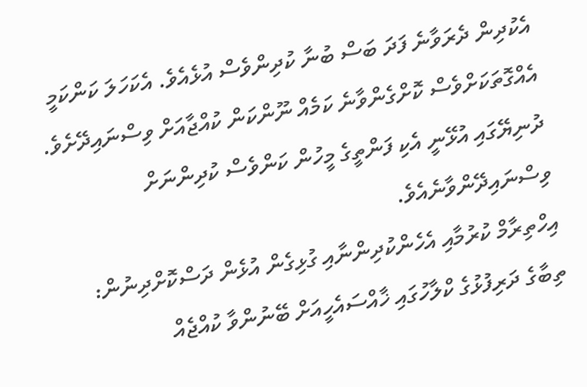އެކުދިން ދެރަވާނެ ފަދަ ބަސް ބުނާ ކުދިންވެސް އުޅެއެވެ. އެކަހަލަ ކަންކަމީ އެއްގޮތަކަށްވެސް ކޮށްގެންވާނެ ކަމެއް ނޫންކަން ކުއްޖާއަށް ވިސްނައިދޭށެވެ. ދުނިޔޭގައި އުޅޭނީ އެކި ފަންތީގެ މީހުން ކަންވެސް ކުދިންނަށް ވިސްނައިދޭންވާނެއެވެ.
އިހްތިރާމް ކުރުމާއި އެހެންކުދިންނާއި ގުޅިގެން އުޅެން ދަސްކޮށްދިނުން:
ތިބާގެ ދަރިފުޅުގެ ކްލާހުގައި ޚާއްސައެހީއަށް ބޭނުންވާ ކުއްޖެއް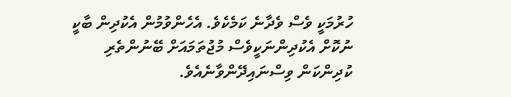ހުރުމަކީ ވެސް ވެދާނެ ކަމެކެވެ. އެހެންވުމުން އެކުދިން ބާކީ ނުކޮށް އެކުދިންނަކީވެސް މުޖުތަމައަށް ބޭނުންތެރި ކުދިންކަން ވިސްނައިދޭންވާނެއެވެ.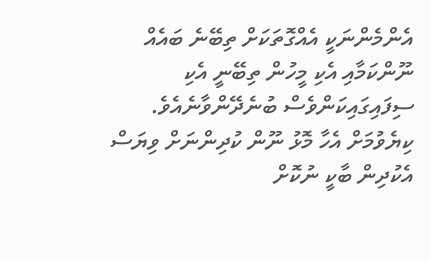އެންމެންނަކީ އެއްގޮތަކަށް ތިބޭނެ ބައެއް ނޫންކަމާއި އެކި މީހުން ތިބޭނީ އެކި ސިފައިގައިކަންވެސް ބުނެދޭންވާނެއެވެ. ކިޔެވުމަށް އެހާ މޮޅު ނޫން ކުދިންނަށް ވިޔަސް އެކުދިން ބާކީ ނުކޮށް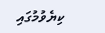ކިޔެވުމުގައި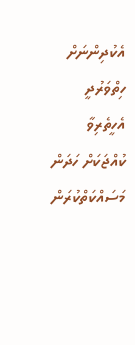އެކުދިންނަށް ހިތްވަރުދީ އެހީތެރިވާ ކުއްޖަކަށް ހަދަން މަސައްކަތްކުރަން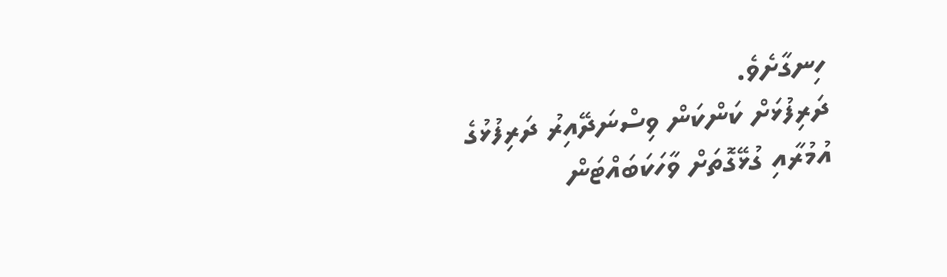ހިނގާށެވެ.
ދަރިފުޅަށް ކަންކަން ވިސްނަދޭއިރު ދަރިފުޅުގެ އުމުރާއި ގުޅޭގޮތަށް ވާހަކަބައްޓަން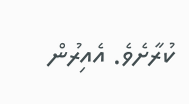ކުރާށެވެ. އެއިރުން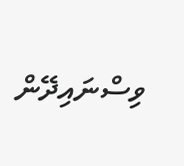ވިސްނައިދޭން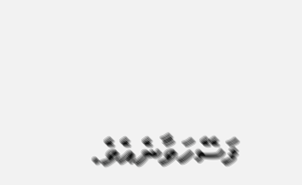ފަސޭހަވާނެއެވެ.